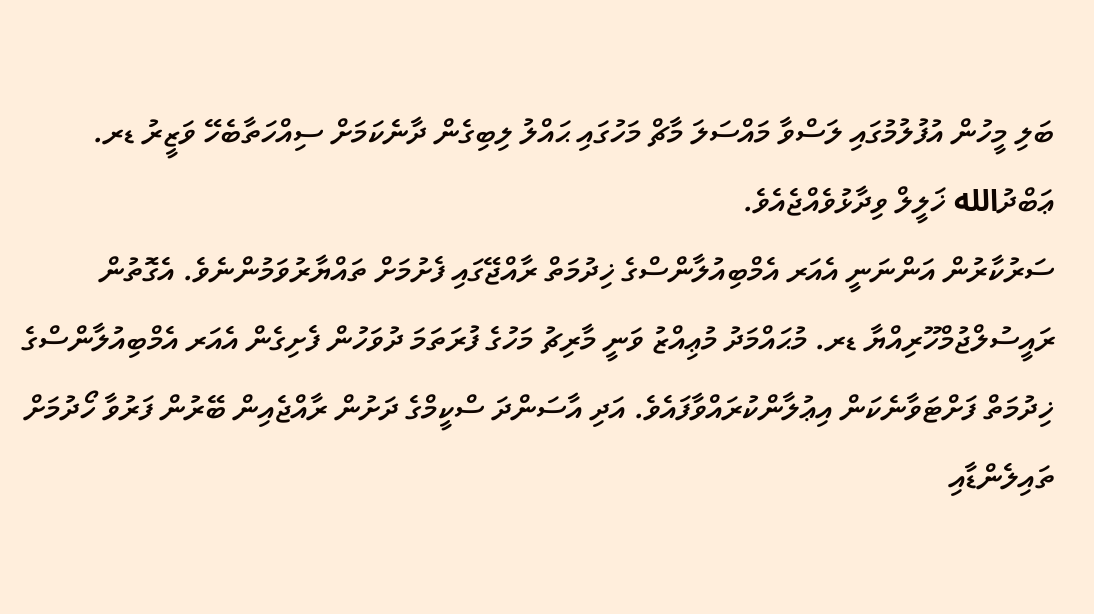ބަލި މީހުން އުފުލުމުގައި ލަސްވާ މައްސަލަ މާޗް މަހުގައި ޙައްލު ލިބިގެން ދާނެކަމަށް ސިއްހަތާބެހޭ ވަޒީރު ޑރ. ޢަބްދުالله ޚަލީލް ވިދާޅުވެއްޖެއެވެ.
ސަރުކާރުން އަންނަނީ އެއަރ އެމްބިއުލާންސްގެ ޚިދުމަތް ރާއްޖޭގައި ފެށުމަށް ތައްޔާރުވަމުންނެވެ. އެގޮތުން ރައީސުލްޖުމްހޫރިއްޔާ ޑރ. މުޙައްމަދު މުޢިއްޒު ވަނީ މާރިޗު މަހުގެ ފުރަތަމަ ދުވަހުން ފެށިގެން އެއަރ އެމްބިއުލާންސްގެ ޚިދުމަތް ފަށްޓަވާނެކަން އިޢުލާންކުރައްވާފައެވެ. އަދި އާސަންދަ ސްކީމްގެ ދަށުން ރާއްޖެއިން ބޭރުން ފަރުވާ ހޯދުމަށް ތައިލެންޑާއި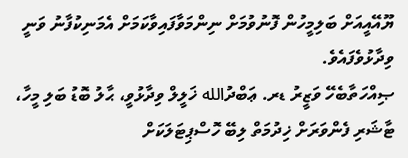ޔޫއޭއީއަށް ބަލިމީހުން ފޮނުވުމަށް ނިންމަވާފައިވާކަމަށް އެމަނިކުފާނު ވަނީ ވިދާޅުވެފައެވެ.
ޞިއްހަތާބެހޭ ވަޒީރު ޑރ. ޢަބްދުالله ޚަލީލް ވިދާޅުވީ، ޙާލު ބޮޑު ބަލި މީހާ، ޓާޝަރި ފެންވަރަށް ޚިދުމަތް ލިބޭ ހޮސްޕިޓަލަކަށް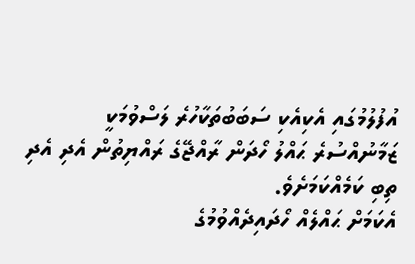އުފުލުމުގައި އެކިއެކި ސަބަބުތަކާހުރެ ލަސްވުމަކީ ޒަމާނުއްސުރެ ޙައްލު ހޯދަން ރާއްޖޭގެ ރައްޔިތުން އެދި އެދި ތިބި ކަމެއްކަމަށެވެ.
އެކަމަށް ޙައްލެއް ހޯދައިދެއްވުމުގެ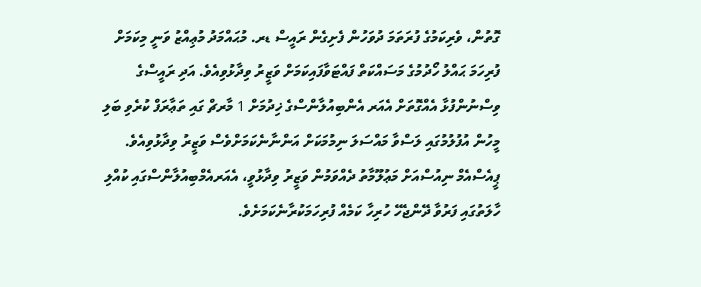ގޮތުން، ވެރިކަމުގެ ފުރަތަމަ ދުވަހުން ފެށިގެން ރައީސް ޑރ. މުޙައްމަދު މުޢިއްޒު ވަނީ މިކަމަށް ފުރިހަމަ ޙައްލު ހޯދުމުގެ މަސައްކަތް ފައްޓަވާފައިކަމަށް ވަޒީރު ވިދާޅުވިއެވެ. އަދި ރައީސްގެ ވިސްނުންފުޅާ އެއްގޮތަށް އެއަރ އެންބިއުލާންސްގެ ޚިދުމަށް 1 މާރޗް ގައި ތަޢާރަފް ކުރެވި ބަލި މީހުން އުފުލުމުގައި ލަސްވާ މައްސަލަ ނިމުމަކަށް އަންނާނެކަމަށްވެސް ވަޒީރު ވިދާޅުވިއެވެ.
ޕީއެސްއެމް ނިއުސްއަށް މަޢުލޫމާތު ދެއްވަމުން ވަޒީރު ވިދާޅުވީ، އެއަރއެމްބިއުލާންސްގައި ކުއްލި ހާލަތުގައި ފަރުވާ ދޭންޖެހޭ ހުރިހާ ކަމެއް ފުރިހަމަކުރާނެކަމަށެވެ.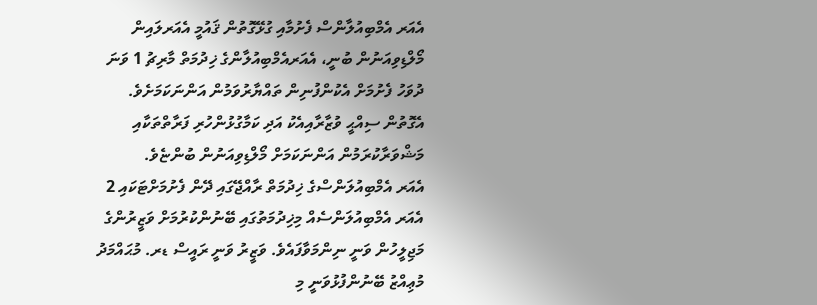އެއަރ އެމްބިއުލާންސް ފެށުމާއި ގުޅޭގޮތުން ޤައުމީ އެއަރލައިން މޯލްޑިވިއަނުން ބުނީ، އެއަރއެމްބިއުލާންގެ ޚިދުމަތް މާރިޗު 1 ވަނަ ދުވަހު ފެށުމަށް އެކުންފުނިން ތައްޔާރުވަމުން އަންނަކަމަށެވެ. އެގޮތުން ސިއްޙީ ވުޒާރާއިއެކު އަދި ކަމާގުޅުންހުރި ފަރާތްތަކާއި މަޝްވަރާކުރަމުން އަންނަކަމަށް މޯލްޑިވިއަނުން ބުންޏެވެ.
އެއަރ އެމްބިއުލަންސްގެ ޚިދުމަތް ރާއްޖޭގައި ދޭން ފެށުމަށްޓަކައި 2 އެއަރ އެމްބިއުލަންސެއް މިޚިދުމަތުގައި ބޭނުންކުރުމަށް ވަޒީރުންގެ މަޖިލީހުން ވަނީ ނިންމަވާފައެވެ. ވަޒީރު ވަނީ ރައީސް ޑރ. މުޙައްމަދު މުޢިއްޒު ބޭނުންފުޅުވަނީ މި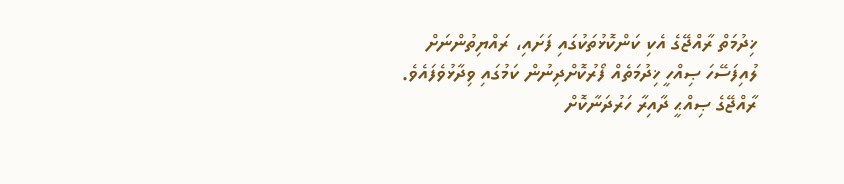ޚިދުމަތް ރާއްޖޭގެ އެކި ކަންކޮޅުތަކުގައި ފަށައި، ރައްޔިތުންނަށް ލުއިފަސޭހަ ޞިއްހީ ޚިދުމަތެއް ފޯރުކޮށްދިނުން ކަމުގައި ވިދާޅުވެފައެވެ.
ރާއްޖޭގެ ޞިއްޙީ ދާއިރާ ހަރުދަނާކޮށް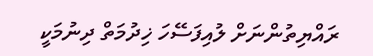ރައްޔިތުންނަށް ލުއިފަސޭހަ ޚިދުމަތް ދިނުމަކީ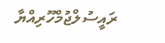ރައީސުލްޖުމްހޫރިއްޔާ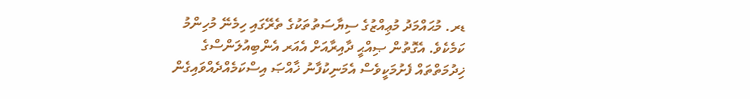ޑރ. މުޙައްމަދު މުޢިއްޒުގެ ސިޔާސަތުތަކުގެ ތެރޭގައި ހިމެނޭ މުހިންމު ކަމެކެވެ. އެގޮތުން ޞިއްޙީ ދާއިރާއަށް އެއަރ އެންބިއުލަންސްގެ ޚިދުމަތްތައް ފެށުމަކީވެސް އެމަނިކުފާނު ޚާއްޞަ އިސްކަމެއްދެއްވައިގެން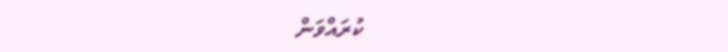ކުރައްވަން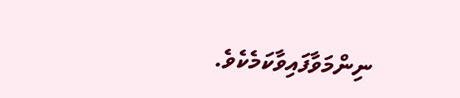ނިންމަވާފައިވާކަމެކެވެ.